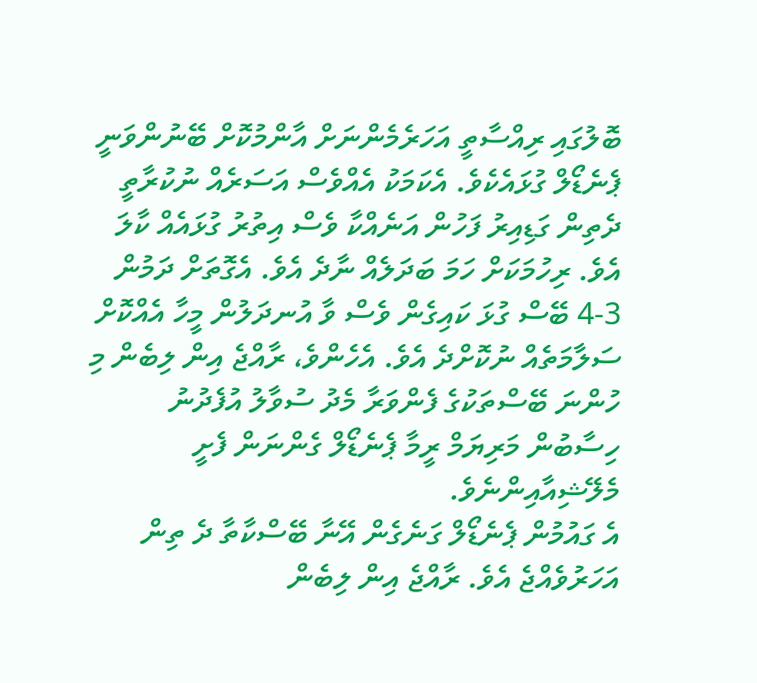ބޮލުގައި ރިއްސާތީ އަހަރެމެންނަށް އާންމުކޮށް ބޭނުންވަނީ ޕެނެޑޯލް ގުޅައެކެވެ. އެކަމަކު އެއްވެސް އަސަރެއް ނުކުރާތީ ދެތިން ގަޑިއިރު ފަހުން އަނެއްކާ ވެސް އިތުރު ގުޅައެއް ކާލަ އެވެ. ރިހުމަކަށް ހަމަ ބަދަލެއް ނާދެ އެވެ. އެގޮތަށް ދަމުން 3-4 ބޭސް ގުޅަ ކައިގެން ވެސް ވާ އުނދަލުން މީހާ އެއްކޮށް ސަލާމަތެއް ނުކޮށްދެ އެވެ. އެހެންވެ، ރާއްޖެ އިން ލިބެން މި ހުންނަ ބޭސްތަކުގެ ފެންވަރާ މެދު ސުވާލު އުފެދުނު ހިސާބުން މަރިޔަމް ރީމާ ޕެނެޑޯލް ގެންނަން ފެށީ މެލޭޝިއާއިންނެވެ.
އެ ގައުމުން ޕެނެޑޯލް ގަނެގެން އޭނާ ބޭސްކާތާ ދެ ތިން އަހަރުވެއްޖެ އެވެ. ރާއްޖެ އިން ލިބެން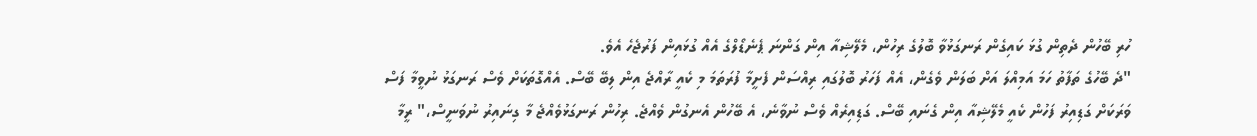ހުރި ބޭހުން ދެތިން ގުޅަ ކައިގެން ރަނގަޅުވާ ބޮލުގެ ރިހުން، މެލޭޝިއާ އިން ގަންނަ ޕެނެޑޯލްގެ އެއް ގުޅައިން ފަރުޖެހެ އެވެ.
"ދެ ބޭހުގެ ތަފާތު ހަމަ އަމިއްލަ އަށް ބަލަން ވެގެން، އެއް ފަހަރު ބޮލުގައި ރިއްސަން ފެށީމާ ފުރަތަމަ މި ކެއީ ރާއްޖެ އިން ލިބޭ ބޭސް. އެއްގޮތަކަށް ވެސް ރަނގަޅު ނުވީމާ ފަސް ވަރަކަށް ގަޑިއިރު ފަހުން ކެއީ މެލޭޝިއާ އިން ގެނައި ބޭސް. ގަޑިއިރެއް ވެސް ނުވާނެ، އެ ބޭހުން އެނގުން ވެއްޖެ. ރިހުން ރަނގަޅުވެއްޖެ މާ ގިނައިރު ނުވަނީސް،" ރީމާ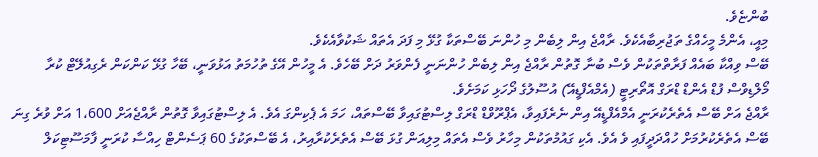ބުންޏެވެ.
މިއީ، އެންމެ މީހެއްގެ ތަޖުރިބާއެކެވެ. ރާއްޖެ އިން ލިބެން މި ހުންނަ ބޭސްތަކާ ގުޅޭ މި ފަދަ އެތައް ޝަކުވާއެކެވެ.
ބޭސް ވިއްކާ ބައެއް ފަރާތްތަކުން ވެސް ބުނާ ގޮތުން ރާއްޖެ އިން ލިބެން ހުންނަނީ ފެންވަރު ދަށް ބޭހެވެ. އެ މީހުން އޭގެ ތުހުމަތު އަޅުވަނީ، ބޭހާ ގުޅޭ ކަންކަން ރެގިއުލޭޓް ކުރާ މޯލްޑިވްސް ފުޑް އެންޑް ޑްރަގް އޮތޯރިޓީ (އެމްއެފްޑީއޭ) އުސޫލުގެ ދޯހަޅި ކަމަށެވެ.
ރާއްޖެ އަށް ބޭސް އެތެރެކުރަނީ އެމްއެފްޑީއޭ އިން ނެރެފައިވާ، އެޕްރޫވްޑް ޑްރަގް ލިސްޓުގައިވާ ބޭސްތައް، ހަމަ އެ ޕެކިންގަ އެވެ. އެ ލިސްޓުގައިވާ ގޮތުން ރާއްޖެއަށް 1،600 އަށް ވުރެ ގިނަ ބޭސް އެތެރެކުރުމަށް ހުއްދަދީފައި ވެ އެވެ. އެކި ގައުމުތަކުން މިހާރު ވެސް އެތައް މިލިއަން ގުޅަ ބޭސް އެތެރެކުރާއިރު، އެ ބޭސްތަކުގެ 60 ޕަސެންޓް ހިއްސާ ކުރަނީ ފާމަސޫޓިކަލް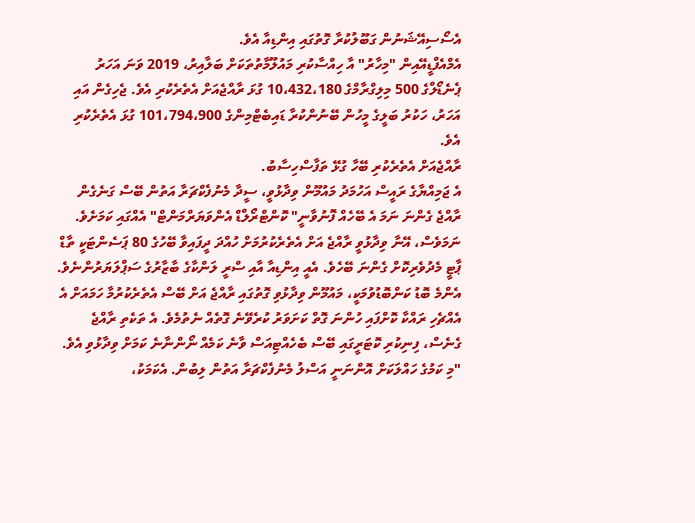އެސޯސިއޭޝަނުން ގަބޫލުކުރާ ގޮތުގައި އިންޑިއާ އެވެ.
އެމްއެފްޑީއޭއިން "މިހާރު" އާ ހިއްސާކުރި މައުލޫމާތުތަކަށް ބަލާއިރު، 2019 ވަނަ އަހަރު ޕެނެޑޯލްގެ 500 މިލިގްރާމްގެ 10،432،180 ގުޅަ ރާއްޖެއަށް އެތެރެކުރި އެވެ. ޖެހިގެން އައި އަހަރު، ހަކުރު ބަލީގެ މީހުން ބޭނުންކުރާ ޑައިބެޓްމިންގެ 101،794،900 ގުޅަ އެތެރެކުރި އެވެ.
ރާއްޖެއަށް އެތެރެކުރި ބޭހާ ގުޅޭ ތަފާސްހިސާބު.
އެ ޖަމިއްޔާގެ ރައީސް އަހުމަދު މައުމޫން ވިދާޅުވީ، ސީދާ މެނުފެކްޗަރާ އަތުން ބޭސް ގަނެގެން ރާއްޖެ ގެންނަ ނަމަ އެ ބޭހެއް ފޮނުވާނީ" ކޮންޓްރޯލްޑް އެންވަޔަރްމަންޓް" އެއްގައި ކަމަށެވެ. ނަމަވެސް، އޭނާ ވިދާޅުވީ ރާއްޖެ އަށް އެތެރެކުރުމަށް ހުއްދަ ދީފައިވާ ބޭހުގެ 80 ޕަސެންޓަކީ ތާޑް ޕާޓީ މެދުވެރިކޮށް ގެންނަ ބޭހެވެ. އެއީ އިންޑިއާ އާއި ސްރީ ލަންކާގެ ބާޒާރުގެ ސަޕްލަޔަރުންނެވެ.
އެންމެ ބޮޑު ކަންބޮޑުވުމަކީ، މައުމޫން ވިދާޅުވި ގޮތުގައި ރާއްޖެ އަށް ބޭސް އެތެރެކުރުމާ ހަމައަށް އެ އެއްޗެހި ރައްކާ ކޮށްފައި ހުންނަ ގޮތް ކަށަވަރު ކުރެވޭނެ ގޮތެއް ނެތުމެވެ. އެ ތަކެތި ރާއްޖެ ގެނެސް، ފިނިކުރި ކޮޓަރީގައި ބޭސް ބެހެއްޓިއަސް ވާނެ ކަމެއް ނޯންނާނެ ކަމަށް ވިދާޅުވި އެވެ.
"މި ކަމުގެ ހައްލަކަށް އޮންނަނީ އަސްލު މެނުފެކްޗަރާ އަތުން ލިބުން. އެކަމަކު،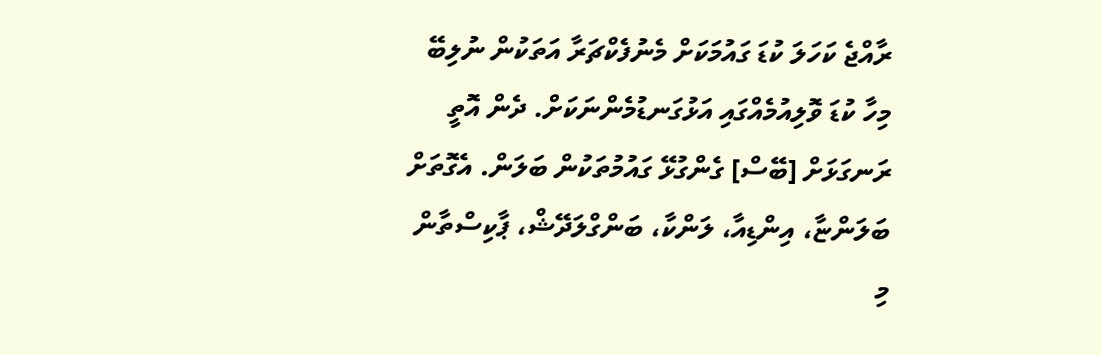ރާއްޖެ ކަހަލަ ކުޑަ ގައުމަކަށް މެނުފެކްޗަރާ އަތަކުން ނުލިބޭ މިހާ ކުޑަ ވޮލިއުމެއްގައި އަޅުގަނޑުމެންނަކަށް. ދެން އޮތީ ރަނގަޅަށް [ބޭސް] ގެންގުޅޭ ގައުމުތަކުން ބަލަން. އެގޮތަށް ބަލަންޏާ، އިންޑިއާ، ލަންކާ، ބަންގްލަދޭޝް، ޕާކިސްތާން މި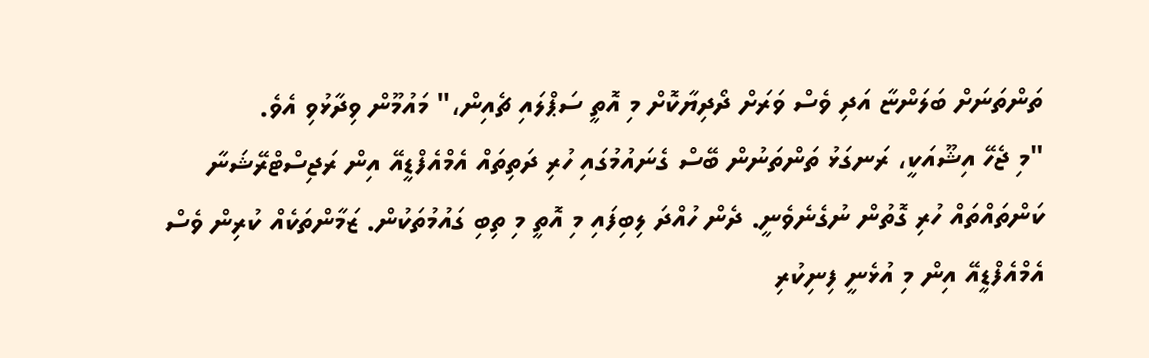ތަންތަނަށް ބަލަންޏާ އަދި ވެސް ވަރަށް ދޯދިޔާކޮށް މި އޮތީ ސަޕްލައި ޗެއިން،" މައުމޫން ވިދާޅުވި އެވެ.
"މި ޖެހޭ އިޝޫއަކީ، ރަނގަޅު ތަންތަނުން ބޭސް ގެނައުމުގައި ހުރި ދަތިތައް އެމްއެފްޑީއޭ އިން ރަޖިސްޓްރޭޝަނާ ކަންތައްތައް ހުރި ގޮތުން ނުގެނެވެނީ. ދެން ހުއްދަ ލިބިފައި މި އޮތީ މި ތިބި ގައުމުތަކުން. ޒަމާންތަކެއް ކުރިން ވެސް އެމްއެފްޑީއޭ އިން މި އުޅެނީ ފިނިކުރި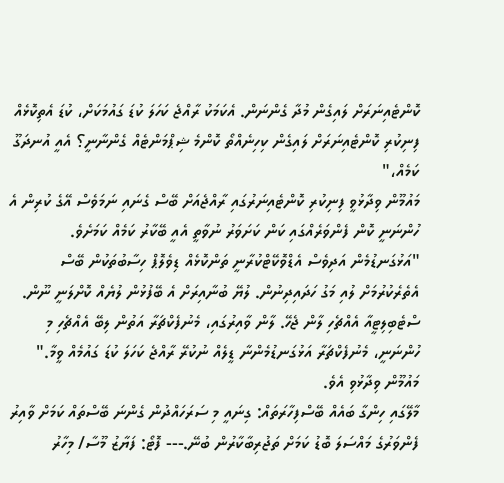ކޮންޓެއިނަރަށް ލައިގެން މުދާ ގެންނަން. އެކަމަކު ރާއްޖެ ކަހަލަ ކުޑަ ގައުމަކަށް، ކުޑަ އެތިކޮޅެއް ފިނިކުރި ކޮންޓެއިނަރަށް ލައިގެން ކިހިނެއްތޯ ކޮންމެ ޝިޕްމަންޓެއް ގެންނާނީ؟ އެއީ އުނދަގޫ ކަމެއް،"
މައުމޫން ވިދާޅުވީ ފިނިކުރި ކޮންޓެއިނަރުގައި ރާއްޖެއަށް ބޭސް ގެނައި ނަމަވެސް އޭގެ ކުރިން އެ ހުންނަނީ ކޮން ފެންވަރެއްގައި ކަން ކަށަވަރު ނުވާތީ އެއީ ބޭކާރު ކަމެއް ކަމަށެވެ.
"އަޅުގަނޑުމެން އަދިވެސް އެޑްވޮކޭޓްކުރާނީ ތަންކޮޅެއް ޑިވެލޮޕް ހިސާބުތަކުން ބޭސް އެތެރެކުރުމަށް ލުއި މަގު ހަދައިދިނުން. ލުޔޭ ބުނާއިރަށް އެ ބޭފުޅުން ލުޔެއް ކޮށްލަނީ ނޫން. ސްޓެބިލިޓީއާ އެއްޗެހި ލާން ޖެހޭ. ލާން ވާއިރުގައި، މެނުފެކްޗަރާ އަތުން ލިބޭ އެއްޗެހި މި ހުންނަނީ، މެނުފެކްޗަރާ އަޅުގަނޑުމެންނާ ޑީލެއް ނުކުރޭ ރާއްޖެ ކަހަލަ ކުޑަ ގައުމެއް ވީމާ." މައުމޫން ވިދާޅުވި އެވެ.
މާލޭގައި ހިންގާ ބައެއް ބޭސްފިހާރަތައް: ގިނައީ މި ސަރަހައްދުން ގެންނަ ބޭސްތައް ކަމަށް ވާއިރު ފެންވަރުގެ މައްސަލަ ބޮޑު ކަމަށް ތަޖުރިބާކާރުން ބުނޭ.--- ފޮޓޯ: ފަޔާޒު މޫސާ/ މިހާރު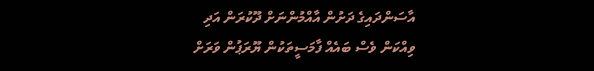އާސަންދައިގެ ދަށުން އާއްމުންނަށް ދޫކުރަން އަދި ވިއްކަން ވެސް ބައެއް ފާމަސީތަކުން ޔޫރަޕުން ވަރަށް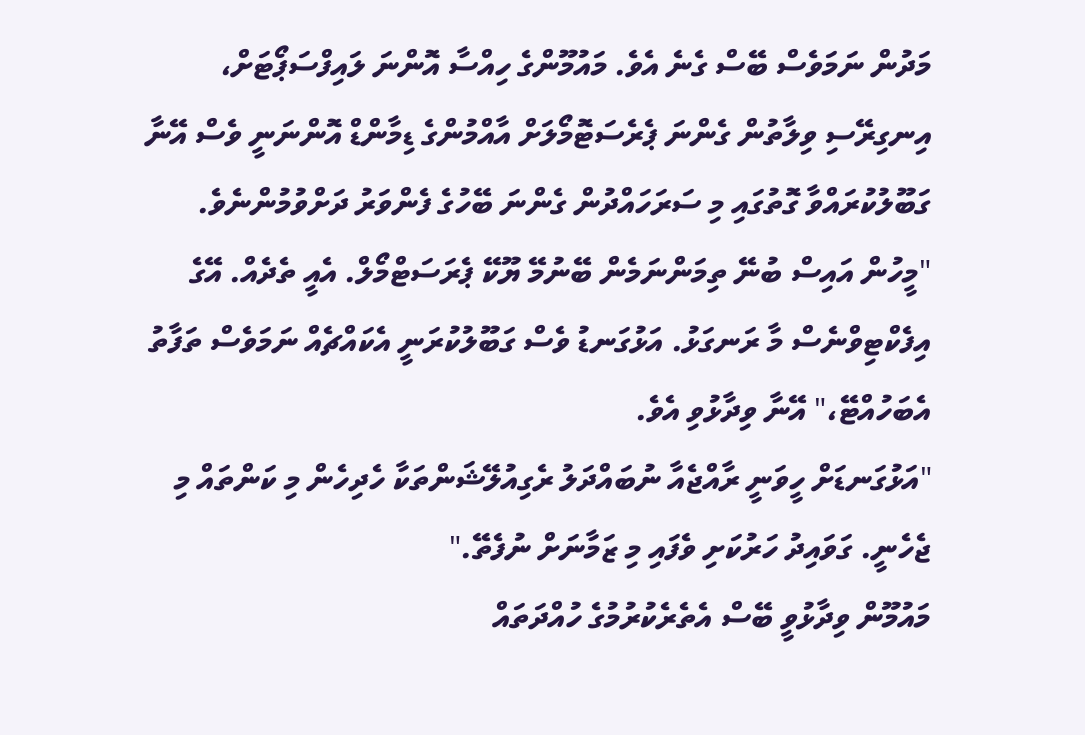މަދުން ނަމަވެސް ބޭސް ގެނެ އެވެ. މައުމޫންގެ ހިއްސާ އޮންނަ ލައިފްސަޕޯޓަށް، އިނގިރޭސި ވިލާތުން ގެންނަ ޕެރެސަޓޮމޯލަށް އާއްމުންގެ ޑިމާންޑް އޮންނަނީ ވެސް އޭނާ ގަބޫލުކުރައްވާ ގޮތުގައި މި ސަރަހައްދުން ގެންނަ ބޭހުގެ ފެންވަރު ދަށްވުމުންނެވެ.
"މީހުން އައިސް ބުނޭ ތިމަންނަމެން ބޭނުމޭ ޔޫކޭ ޕެރަސަޓްމޯލް. އެއީ ތެދެއް. އޭގެ އިފެކްޓިވްނެސް މާ ރަނގަޅު. އަޅުގަނޑު ވެސް ގަބޫލުކުރަނީ އެކައްޗެއް ނަމަވެސް ތަފާތު އެބަހުއްޓޭ،" އޭނާ ވިދާޅުވި އެވެ.
"އަޅުގަނޑަށް ހީވަނީ ރާއްޖެއާ ނުބައްދަލު ރެގިއުލޭޝަންތަކާ ހެދިހެން މި ކަންތައް މި ޖެހެނީ. ގަވައިދު ހަރުކަށި ވެފައި މި ޒަމާނަށް ނުފެތޭ."
މައުމޫން ވިދާޅުވީ ބޭސް އެތެރެކުރުމުގެ ހުއްދަތައް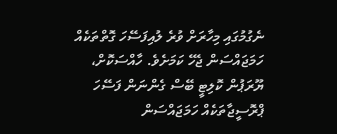ނެގުމުގައި މިހާރަށް ވުރެ ލުއިފަސޭހަ ގޮތްތަކެއް ހަމަޖައްސަން ޖެހޭ ކަމަށެވެ. ހާއްސަކޮށް، ޔޫރަޕުން ކޮލިޓީ ބޭސް ގެންނަން ފަސޭހަ ޕްރޮސީޖާތަކެއް ހަމަޖައްސަން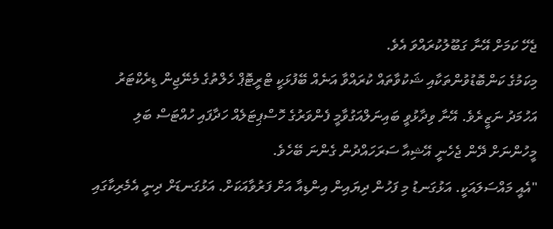ޖެހޭ ކަމަށް އޭނާ ގަބޫލުކުރައްވަ އެވެ.
މިކަމުގެ ކަންބޮޑުވުންތަކާއި ޝަކުވާތައް ކުރައްވާ އަނެއް ބޭފުޅަކީ ޓްރީޓޮޕް ހެލްތުގެ މެނޭޖިން ޑިރެކްޓަރު އަހުމަދު ނަޒީރެވެ. އޭނާ ވިދާޅުވީ ބައިނަލްއަގުވާމީ ފެންވަރުގެ ހޮސްޕިޓަލެއް ހަދާފައި ހުއްޓަސް ބަލި މީހުންނަށް ދޭން ޖެހެނީ އޭޝިއާ ސަރަހައްދުން ގެންނަ ބޭހެވެ.
"އެއީ މައްސަލައަކީ. އަޅުގަނޑު މި ފަހުން ދިޔައިން އިންޑިއާ އަށް ފަރުވާއަކަށް. އަޅުގަނޑަށް ދިނީ އެމެރިކާގައި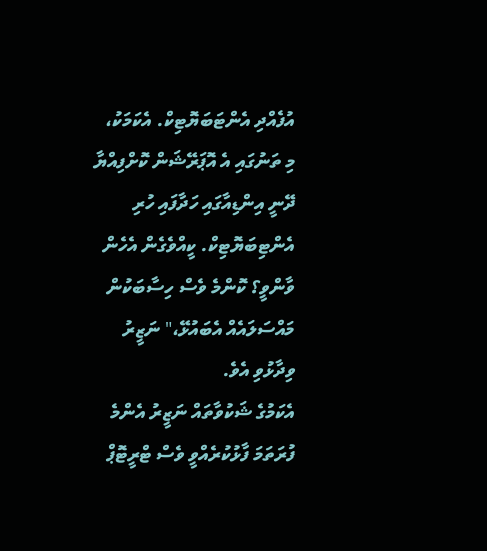އުފެއްދި އެންޓަބަޔޮޓިކް. އެކަމަކު، މި ތަނުގައި އެ އޮޕަރޭޝަން ކޮށްފިއްޔާ ދޭނީ އިންޑިއާގައި ހަދާފައި ހުރި އެންޓިބަޔޮޓިކް. ކީއްވެގެން އެހެން ވާންވީ؟ ކޮންމެ ވެސް ހިސާބަކުން މައްސަލައެއް އެބައުޅޭ،" ނަޒީރު ވިދާޅުވި އެވެ.
އެކަމުގެ ޝަކުވާތައް ނަޒީރު އެންމެ ފުރަތަމަ ފާޅުކުރެއްވީ ވެސް ޓްރީޓޮޕް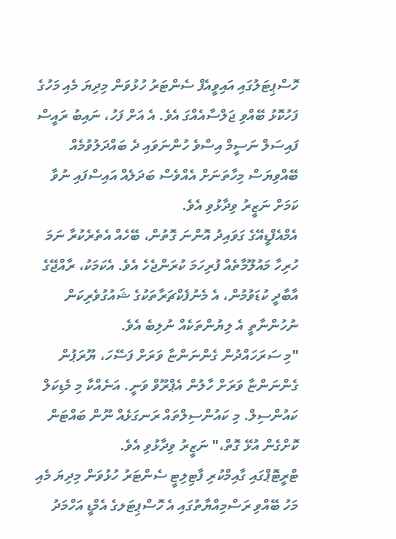ހޮސްޕިޓަލުގައި އައިވީއެފް ސެންޓަރު ހުޅުވަން މިދިޔަ މެއި މަހުގެ ފަހުކޮޅު ބޭއްވި ޖަލްސާއެއްގަ އެވެ. އެ އަށް ފަހު، ނައިބު ރައީސް ފައިސަލް ނަސީމް އިސްވެ ހުންނަވައި ދެ ބައްދަލުވުމެއް ބޭއްވިޔަސް މިހާތަނަށް އެއްވެސް ބަދަލެއް އައިސްފައި ނުވާ ކަމަށް ނަޒީރު ވިދާޅުވި އެވެ.
އެމްއެފްޑީއޭގެ ގަވައިދު އޮންނަ ގޮތުން، ބޭހެއް އެތެރެކުރާ ނަމަ ހުރިހާ މައުލޫމާތެއް ފުރިހަމަ ކުރަންޖެހެ އެވެ. އެކަމަކު، ރާއްޖޭގެ އާބާދީ ކުޑަވުމުން، އެ މެނުފެކްޗަރާތަކުގެ ޝައުގުވެރިކަން ނުހުންނާތީ އެ ލިޔުންތަކެއް ނުލިބެ އެވެ.
"މި ސަރަހައްދުން ގެންނަންޏާ ވަރަށް ފަސޭހަ، ޔޫރަޕުން ގެންނަންޏާ ވަރަށް ހާލުން އެޕްރޫވް ވަނީ. އަނެއްކާ މި މެޑިކަލް ކައުންސިލް. މި ކައުންސިލްތައް ރަނގަޅެއް ނޫން ބައްޓަން ކޮށްގެން އުޅޭ ގޮތް،" ނަޒީރު ވިދާޅުވި އެވެ.
ޓްރީޓޮޕްގައި ގާއިމްކުރި ފާޓިލިޓީ ސެންޓަރު ހުޅުވަން މިދިޔަ މެއި މަހު ބޭއްވި ރަސްމިއްޔާތުގައި އެ ހޮސްޕިޓަލގެ އެމްޑީ އަހްމަދު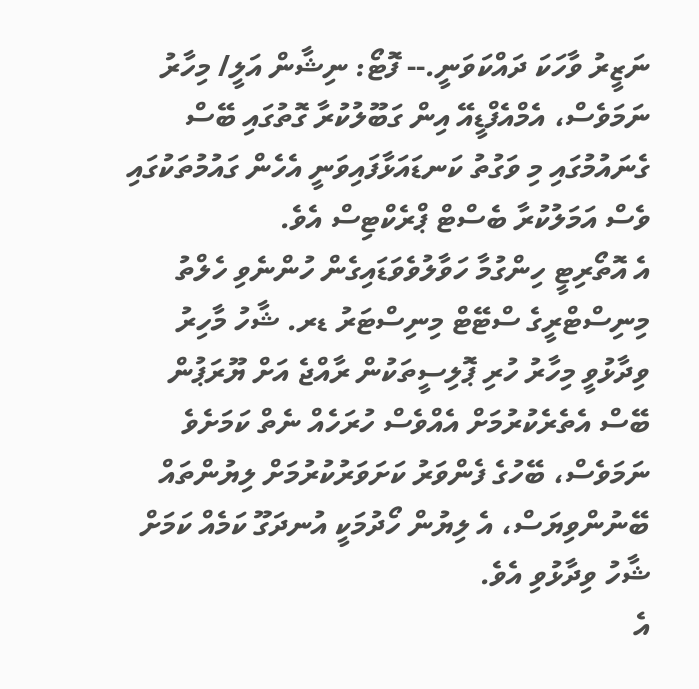ނަޒީރު ވާހަކަ ދައްކަވަނީ.-- ފޮޓޯ: ނިޝާން އަލީ/ މިހާރު
ނަމަވެސް، އެމްއެފްޑީއޭ އިން ގަބޫލުކުރާ ގޮތުގައި ބޭސް ގެނައުމުގައި މި ވަގުތު ކަނޑައަޅާފައިވަނީ އެހެން ގައުމުތަކުގައި ވެސް އަމަލުކުރާ ބެސްޓް ޕްރެކްޓިސް އެވެ.
އެ އޮތޯރިޓީ ހިންގުމާ ހަވާލުވެވަޑައިގެން ހުންނެވި ހެލްތު މިނިސްޓްރީގެ ސްޓޭޓް މިނިސްޓަރު ޑރ. ޝާހު މާހިރު ވިދާޅުވީ މިހާރު ހުރި ޕޮލިސީތަކުން ރާއްޖެ އަށް ޔޫރަޕުން ބޭސް އެތެރެކުރުމަށް އެއްވެސް ހުރަހެއް ނެތް ކަމަށެވެ ނަމަވެސް، ބޭހުގެ ފެންވަރު ކަށަވަރުކުރުމަށް ލިޔުންތައް ބޭނުންވިޔަސް، އެ ލިޔުން ހޯދުމަކީ އުނދަގޫ ކަމެއް ކަމަށް ޝާހު ވިދާޅުވި އެވެ.
އެ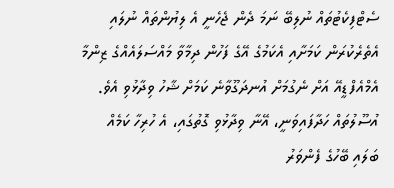ސެޓްފިކެޓުތައް ނުލިބޭ ނަމަ ދެން ޖެހެނީ އެ ލިޔުންތައް ނުލައި އެތެރެކުރަން ކަމަށާއި އެކަމުގެ އޭގެ ފަހުން ދިމާވާ މައްސަލައެއްގެ ޒިންމާ އެމްއެފްޑީއޭ އަށް ނެގުމަށް އުނދަގޫވާނެ ކަމަށް ޝާހު ވިދާޅުވި އެވެ. އުސޫލުތައް ހަދާފައިވަނީ، އޭނާ ވިދާޅުވި ގޮތުގައި، އެ ހުރިހާ ކަމެއް ބަލައި ބޭހުގެ ފެންވަރު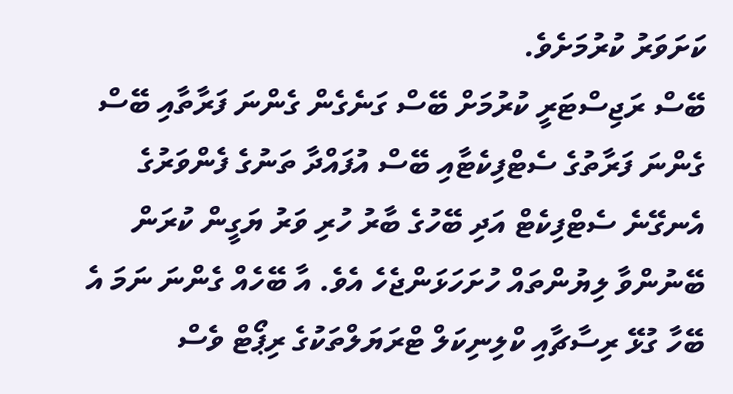ކަށަވަރު ކުރުމަށެވެ.
ބޭސް ރަޖިސްޓަރީ ކުރުމަށް ބޭސް ގަނެގެން ގެންނަ ފަރާތާއި ބޭސް ގެންނަ ފަރާތުގެ ސެޓްފިކެޓާއި ބޭސް އުފައްދާ ތަނުގެ ފެންވަރުގެ އެނގޭނެ ސެޓްފިކެޓް އަދި ބޭހުގެ ބާރު ހުރި ވަރު ޔަގީން ކުރަން ބޭނުންވާ ލިޔުންތައް ހުށަހަޅަންޖެހެ އެވެ. އާ ބޭހެއް ގެންނަ ނަމަ އެ ބޭހާ ގުޅޭ ރިސާޗާއި ކްލިނިކަލް ޓްރަޔަލްތަކުގެ ރިޕޯޓް ވެސް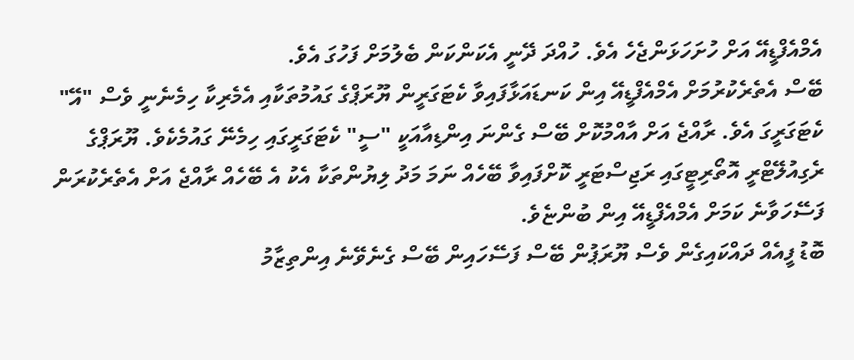އެމްއެފްޑީއޭ އަށް ހުށަހަޅަންޖެހެ އެވެ. ހުއްދަ ދޭނީ އެކަންކަން ބެލުމަށް ފަހުގަ އެވެ.
ބޭސް އެތެރެކުރުމަށް އެމްއެފްޑީއޭ އިން ކަނޑައަޅާފައިވާ ކެޓަގަރީން ޔޫރަޕްގެ ގައުމުތަކާއި އެމެރިކާ ހިމެނެނީ ވެސް "އޭ" ކެޓަގަރީގަ އެވެ. ރާއްޖެ އަށް އާއްމުކޮށް ބޭސް ގެންނަ އިންޑިއާއަކީ "ސީ" ކެޓަގަރީގައި ހިމެނޭ ގައުމެކެވެ. ޔޫރަޕްގެ ރެގިއުލޭޓްރީ އޮތޯރިޓީގައި ރަޖިސްޓަރީ ކޮށްފައިވާ ބޭހެއް ނަމަ މަދު ލިޔުންތަކާ އެކު އެ ބޭހެއް ރާއްޖެ އަށް އެތެރެކުރަން ފަސޭހަވާނެ ކަމަށް އެމްއެފްޑީއޭ އިން ބުންޏެވެ.
ބޮޑު ފީއެއް ދައްކައިގެން ވެސް ޔޫރަޕުން ބޭސް ފަސޭހައިން ބޭސް ގެނެވޭނެ އިންތިޒާމު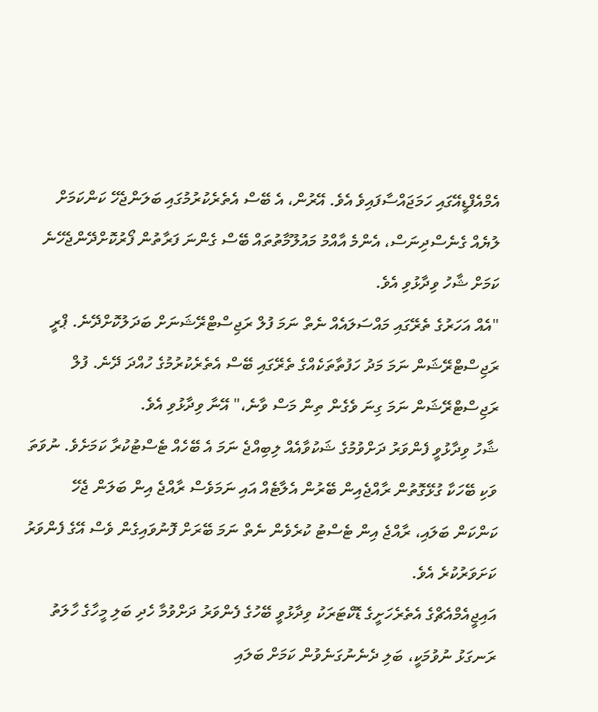އެމްއެފްޑީއޭގައި ހަމަޖައްސާފައިވެ އެވެ. އޭރުން، އެ ބޭސް އެތެރެކުރުމުގައި ބަލަންޖެހޭ ކަންކަމަށް ލުޔެއް ގެނެސްދިނަސް، އެންމެ އާއްމު މައުލޫމާތުތައް ބޭސް ގެންނަ ފަރާތުން ފޯރުކޮށްދޭންޖެހޭނެ ކަމަށް ޝާހު ވިދާޅުވި އެވެ.
"އެއް އަހަރުގެ ތެރޭގައި މައްސަލައެއް ނެތް ނަމަ ފުލް ރަޖިސްޓްރޭޝަނަށް ބަދަލުކޮށްދޭނެ. ޕްރީ ރަޖިސްޓްރޭޝަން ނަމަ މަދު ހަފުތާތަކެއްގެ ތެރޭގައި ބޭސް އެތެރެކުރުމުގެ ހުއްދަ ދޭނެ. ފުލް ރަޖިސްޓްރޭޝަން ނަމަ ގިނަ ވެގެން ތިން މަސް ވާނެ،" އޭނާ ވިދާޅުވި އެވެ.
ޝާހު ވިދާޅުވީ ފެންވަރު ދަށްވުމުގެ ޝަކުވާއެއް ލިބިއްޖެ ނަމަ އެ ބޭހެއް ޓެސްޓުކުރާ ކަމަށެވެ. ނުވަތަ ވަކި ބޭހަކާ ގުޅޭގޮތުން ރާއްޖެއިން ބޭރުން އެލާޓެއް އައި ނަމަވެސް ރާއްޖެ އިން ބަލަން ޖެހޭ ކަންކަން ބަލައި، ރާއްޖެ އިން ޓެސްޓު ކުރެވެން ނެތް ނަމަ ބޭރަށް ފޮނުވައިގެން ވެސް އޭގެ ފެންވަރު ކަށަވަރުކުރެ އެވެ.
އައިޖީއެމްއެޗްގެ އެތެރެހަށީގެ ޑޮކްޓަރަކު ވިދާޅުވީ ބޭހުގެ ފެންވަރު ދަށްވުމާ ހެދި ބަލި މީހާގެ ހާލަތު ރަނގަޅު ނުވުމަކީ، ބަލި ދެނެނުގަނެވުން ކަމަށް ބަލައި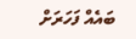ބައެއް ފަހަރަށް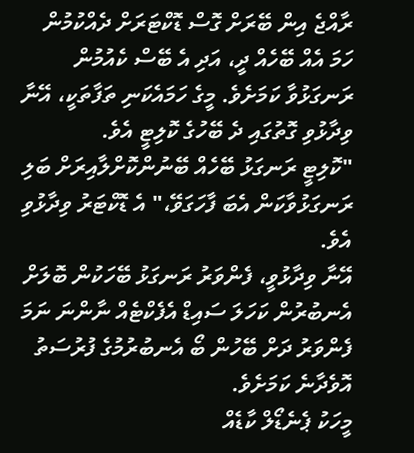ރާއްޖެ އިން ބޭރަށް ގޮސް ޑޮކްޓަރަށް ދެއްކުމުން ހަމަ އެއް ބޭހެއް ދީ، އަދި އެ ބޭސް ކެއުމުން ރަނގަޅުވާ ކަމަށެވެ. މީގެ ހަމައެކަނި ތަފާތަކީ، އޭނާ ވިދާޅުވި ގޮތުގައި ދެ ބޭހުގެ ކޮލިޓީ އެވެ.
"ކޮލިޓީ ރަނގަޅު ބޭހެއް ބޭނުންކޮށްލާއިރަށް ބަލި ރަނގަޅުވާކަން އެބަ ފާހަގަވޭ،" އެ ޑޮކްޓަރު ވިދާޅުވި އެވެ.
އޭނާ ވިދާޅުވީ، ފެންވަރު ރަނގަޅު ބޭހަކުން ބޮލަށް އެނބުރުން ކަހަލަ ސައިޑް އެފެކްޓެއް ނާންނަ ނަމަ ފެންވަރު ދަށް ބޭހުން ބޯ އެނބުރުމުގެ ފުރުސަތު އޮވެދާނެ ކަމަށެވެ.
މީހަކު ޕެނެޑޯލް ކާޑެއް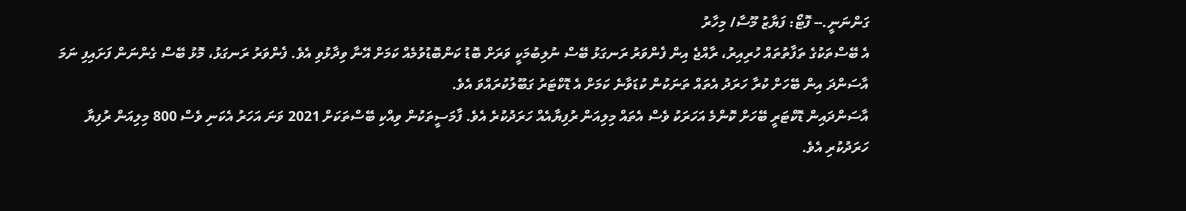ގަންނަނީ.-- ފޮޓޯ: ފަޔާޒު މޫސާ/ މިހާރު
އެ ބޭސްތަކުގެ ތަފާތުތައް ހުރިއިރު، ރާއްޖެ އިން ފެންވަރު ރަނގަޅު ބޭސް ނުލިބުމަކީ ވަރަށް ބޮޑު ކަންބޮޑުވުމެއް ކަމަށް އޭނާ ވިދާޅުވި އެވެ. ފެންވަރު ރަނގަޅު، މޮޅު ބޭސް ގެންނަން ފަށައިފި ނަމަ އާސަންދަ އިން ބޭހަށް ކުރާ ހަރަދު އެތައް ތަނަކުން ކުޑަވާނެ ކަމަށް އެ ޑޮކްޓަރު ގަބޫލުކުރައްވަ އެވެ.
އާސަންދައިން ޑޮކްޓަރީ ބޭހަށް ކޮންމެ އަހަރަކު ވެސް އެތައް މިލިއަން ރުފިޔާއެއް ހަރަދުކުރެ އެވެ. ފާމަސީތަކުން ވިއްކި ބޭސްތަކަށް 2021 ވަނަ އަހަރު އެކަނި ވެސް 800 މިލިއަން ރުފިޔާ ހަރަދުކުރި އެވެ.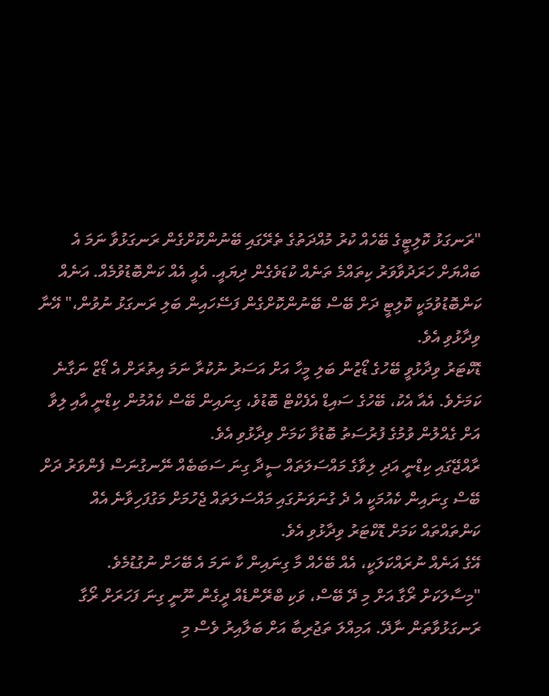"ރަނގަޅު ކޮލިޓީގެ ބޭހެއް ކުރު މުއްދަތުގެ ތެރޭގައި ބޭނުންކޮށްގެން ރަނގަޅުވާ ނަމަ އެ ބައްޔަށް ހަރަދުވާވަރު ކިތައްމެ ތަނެއް ކުޑަވެގެން ދިޔައީ. އެއީ އެއް ކަންބޮޑުވުމެއް. އަނެއް ކަންބޮޑުވުމަކީ ކޮލިޓީ ދަށް ބޭސް ބޭނުންކޮށްގެން ފަސޭހައިން ބަލި ރަނގަޅު ނުވުން،" އޭނާ ވިދާޅުވި އެވެ.
ޑޮކްޓަރު ވިދާޅުވީ ބޭހުގެ ޑޯޒުން ބަލި މީހާ އަށް އަސަރު ނުކުރާ ނަމަ އިތުރަށް އެ ޑޯޒް ނަގާނެ ކަމަށެވެ. އެއާ އެކު، ބޭހުގެ ސައިޑް އެފެކްޓް ބޮޑުވެ، ގިނައިން ބޭސް ކެއުމުން ކިޑްނީ އާއި ލިވާ އަށް ގެއްލުން ވުމުގެ ފުރުސަތު ބޮޑުވާ ކަމަށް ވިދާޅުވި އެވެ.
ރާއްޖޭގައި ކިޑްނީ އަދި ލިވާގެ މައްސަލަތައް ސީދާ ގިނަ ސަބަބެއް ނޭނގުނަސް ފެންވަރު ދަށް ބޭސް ގިނައިން ކެއުމަކީ އެ ދެ ގުނަވަނުގައި މައްސަލަތައް ޖެހުމަށް މަގުފަހިވާނެ އެއް ކަންތައްތައް ކަމަށް ޑޮކްޓަރު ވިދާޅުވި އެވެ.
އޭގެ އަނެއް ނުރައްކަލަކީ، އެއް ބޭހެއް މާ ގިނައިން ކާ ނަމަ އެ ބޭހަށް ނުގުޑުމެވެ.
"މިސާލަކަށް ރޯގާ އަށް މި ދޭ ބޭސް، ވަކި ބްރޭންޑެއް ދީގެން ނޫނީ ގިނަ ފަހަރަށް ރޯގާ ރަނގަޅުވާތަން ނާދޭ. އަމިއްލަ ތަޖުރިބާ އަށް ބަލާއިރު ވެސް މި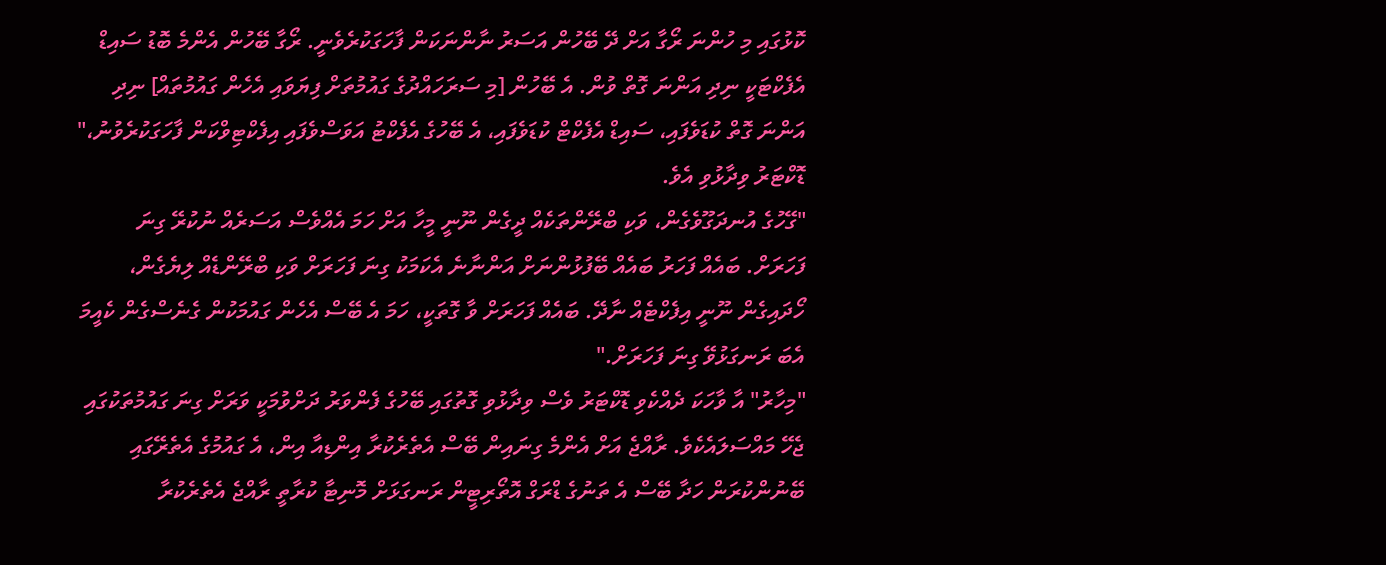ކޮޅުގައި މި ހުންނަ ރޯގާ އަށް ދޭ ބޭހުން އަސަރު ނާންނަކަން ފާހަގަކުރެވެނީ. ރޯގާ ބޭހުން އެންމެ ބޮޑު ސައިޑް އެފެކްޓަކީ ނިދި އަންނަ ގޮތް ވުން. އެ ބޭހުން [މި ސަރަހައްދުގެ ގައުމުތަށް ފިޔަވައި އެހެން ގައުމުތައް] ނިދި އަންނަ ގޮތް ކުޑަވެފައި، ސައިޑް އެފެކްޓް ކުޑަވެފައި، އެ ބޭހުގެ އެފެކްޓު އަވަސްވެފައި އިފެކްޓިވްކަން ފާހަގަކުރެވުނު،" ޑޮކްޓަރު ވިދާޅުވި އެވެ.
"ގޭހުގެ އުނދަގޫވެގެން، ވަކި ބްރޭންތަކެއް ދީގެން ނޫނީ މީހާ އަށް ހަމަ އެއްވެސް އަސަރެއް ނުކުރޭ ގިނަ ފަހަރަށް. ބައެއް ފަހަރު ބައެއް ބޭފުޅުންނަށް އަންނާނެ އެކަމަކު ގިނަ ފަހަރަށް ވަކި ބްރޭންޑެއް ލިޔެގެން، ހޯދައިގެން ނޫނީ އިފެކްޓެއް ނާދޭ. ބައެއް ފަހަރަށް ވާ ގޮތަކީ، ހަމަ އެ ބޭސް އެހެން ގައުމަކުން ގެނެސްގެން ކެއީމަ އެބަ ރަނގަޅުވޭ ގިނަ ފަހަރަށް."
"މިހާރު" އާ ވާހަކަ ދެއްކެވި ޑޮކްޓަރު ވެސް ވިދާޅުވި ގޮތުގައި ބޭހުގެ ފެންވަރު ދަށްވުމަކީ ވަރަށް ގިނަ ގައުމުތަކުގައި ޖެހޭ މައްސަލައެކެވެ. ރާއްޖެ އަށް އެންމެ ގިނައިން ބޭސް އެތެރެކުރާ އިންޑިއާ އިން، އެ ގައުމުގެ އެތެރޭގައި ބޭނުންކުރަން ހަދާ ބޭސް އެ ތަނުގެ ޑްރަގް އޮތޯރިޓީން ރަނގަޅަށް މޮނިޓާ ކުރާތީ ރާއްޖެ އެތެރެކުރާ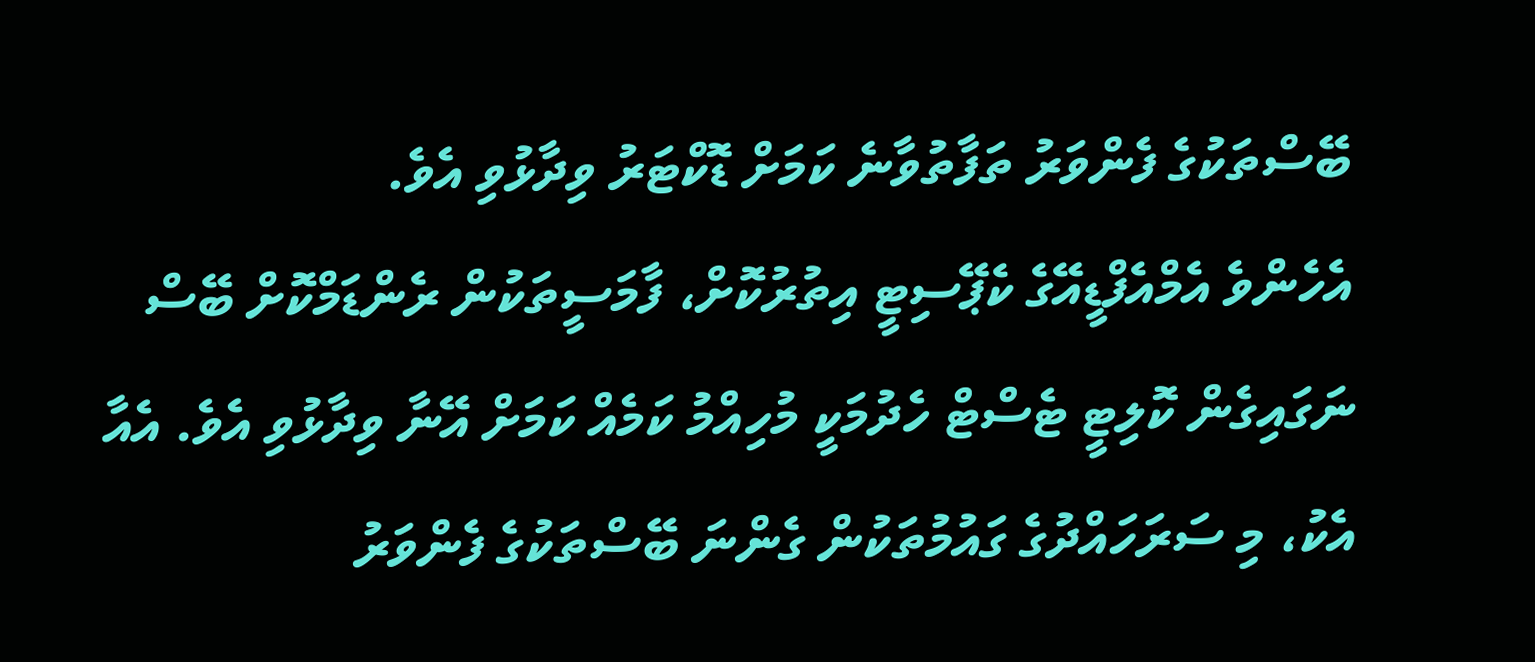ބޭސްތަކުގެ ފެންވަރު ތަފާތުވާނެ ކަމަށް ޑޮކްޓަރު ވިދާޅުވި އެވެ.
އެހެންވެ އެމްއެފްޑީއޭގެ ކެޕޭސިޓީ އިތުރުކޮށް، ފާމަސީތަކުން ރެންޑަމްކޮށް ބޭސް ނަގައިގެން ކޮލިޓީ ޓެސްޓް ހެދުމަކީ މުހިއްމު ކަމެއް ކަމަށް އޭނާ ވިދާޅުވި އެވެ. އެއާ އެކު، މި ސަރަހައްދުގެ ގައުމުތަކުން ގެންނަ ބޭސްތަކުގެ ފެންވަރު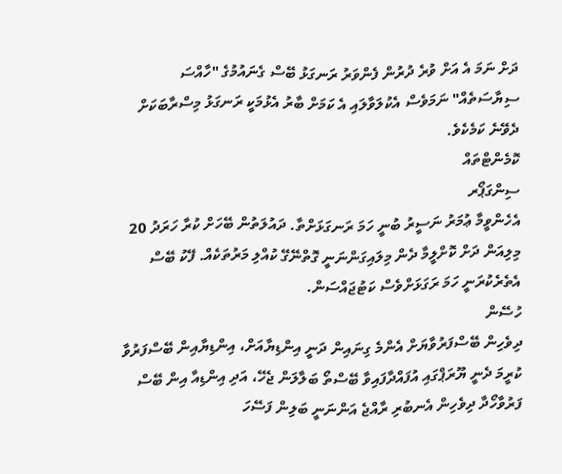ދަށް ނަމަ އެ އަށް ވުރެ ދުރުން ފެންވަރު ރަނގަޅު ބޭސް ގެނައުމުގެ "ހާއްސަ ސިޔާސަތެއް" ނަމަވެސް އެކުލަވާލައި އެ ކަމަށް ބާރު އެޅުމަކީ ރަނގަޅު މިސްރާބަކަށް ދެވޭނެ ކަމެކެވެ.
ކޮމެންޓްތައް
ސިންގަޕޯރ
އެހެންވީމާ ޢުމަރު ނަސީރު ބުނީ ހަމަ ރަނގަޅަށްތާ. ދައުލަތުން ބޭހަށް ކުރާ ހަރަދު 20 މިލިއަން ދަށް ކޮށްލީމާ ދެން މިލައިގަންނަނީ ގޮތްނޭގޭ ކުއްލި މަރުތަކެއް. ފޭކު ބޭސް އެތެރެކުރަނީ ހަމަ ރަގަޅަށްވެސް ކަޓުޖައްސަން.
ހުސޭން
ދިވެހިން ބޭސްފަރުވާޔަށް އެންމެ ގިނައިން ދަނީ އިންޑިޔާއަށް، އިންޑިޔާއިން ބޭސްފަރުވާ ކުރީމަ ދެނީ ޔޫރަޕްގައި އުފައްދާފައިވާ ބޭސްތޯ ބަލާލަން ޖެހޭ، އަދި އިންޑިއާ އިން ބޭސް ފަރުވާހޯދާ ދިވެހިން އެނބުރި ރާއްޖެ އަންނަނީ ބަލިން ފަސޭހަ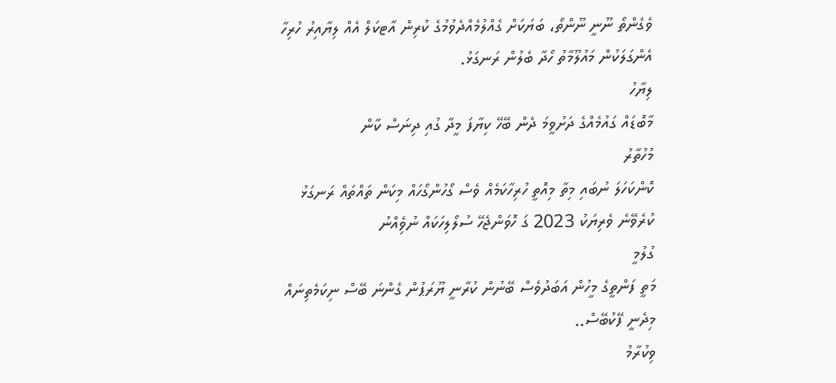ވެގެންތޯ ނޫނީ ނޫންތޯ، ބަޔަކަށް ގެއްލުމެއްދެވުމުގެ ކުރިން އާޓކަލް އެއް ލިޔާއިރު ހުރިހާ އެންގަލަކުން މައުލޫމާތު ހޯދާ ބެލުން ރަނގަޅު.
ލިޔާހު
މާބޮޑައް ގައުމެއްގެ ދަށުވީމަ ދެން ބޭހޭ ކިޔާފަ މީދާ ގުއި ދިނަސް ކާން
މުހުތާރު
ކޮންކަހަލަ ނުބައި މިތާ މިއޮތީ ހުރިހާކަމެއް ވެސް ގޯހުންގޯހައް މިކަން ތައްތައް ރަނގަޅު ކުރެވޭނެ ވެރިޔަކު 2023 ގަ ހޮވަންޖެހޭ ސުލޯލިހަކައް ނުވިެއްނު
ގުލުމީ
މަތީ ފަންތީގެ މީހުން އަބަދުވެސް ބޭނުން ކުރާނީ ޔޫރަޕުން ގެންނަ ބޭސް ނިކަމެތިނައް މިދެނީ ފޭކުބޭސް..
ވިކުރާމު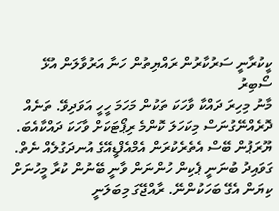ކީކުރާނީ ސަރުކާރުން ރައްޔިތުން ހަނާ އަރުވާލަން އުޅޭ
ސޯބިރު
މާނު މިހިރަ ދައްކާ ވާހަކަ ތަކުން މަހަމަ ހީހީ އަވަދިވޭ. ތަނެއް ދޮރެއްނޭގުނަސް މިކަހަލަ ކޮންމެ ރިޕޯޓަކަށް ވާހަކަ ދައްކާއެބަ. ޔޫރަޕުން ބޭސް އެތެރެކުރަން އެމްއެފްޑީއޭގެ އުނދަގުލެއް ނެތް. ގަވައިދު ބުނަނީ ޕެކިން ހުންނަން ވާނީ ބޭނުން ކުރާ މީހުނަށް ކިޔަން އެގޭ ބަހަކުންނޭ. ރާއްޖޭގަ މިބަލަނީ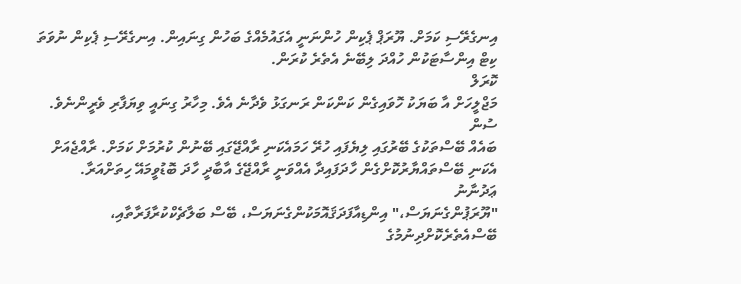އިނގެރޭސި ކަމަށް. ޔޫރަޕް ޕެކިން ހުންނަނީ އެގައުމެއްގެ ބަހުން ގިނައިން. އިނގެރޭސި ޕެކިން ނުވަތަ ކިޓް އިންސާޓަކުން ހުއްދަ ލިބޭނެ އެތެރެ ކުރަން.
ކޮރަލް
މަޖްލީހަށް އާ ބަޔަކު ހޮވައިގެން ކަންކަން ރަނގަޅު ވެދާނެ އެވެ. މިހާރު ގިނައީ ވިޔަފާރި ވެރީންނެވެ.
ސުން
ބައެއް ބޭސްތަކުގެ ބޭރުގައި ލިޔެފައި ހުރޭ ހަމައެކަނި ރާއްޖޭގައި ބޭނުން ކުރުމަށް ކަމަށް. ރާއްޖެއަށް އެކަނި ބޭސްތައްޔާރުކޮށްގެން ހާދަފައިދާ އެއްވަނީ ރާއްޖޭގެ އާބާދީ ހާދަ ބޮޑުވީމައޭ ހިތަށްއަރާ.
ޢަދުނާނު
"ޔޫރަޕުންގެނަޔަސް،" އިންޑިއާފަދަޤައޮމަކުންގެނަޔަސް، ބޭސް ބަލާޗެކްކުރާފަރާތާއި، ބޭސްއެތެރެކޮށްދިނުމުގެ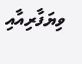ވިޔަފާރިއާއި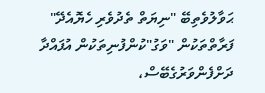ޙަވާލުވެތިބޭ "ނިޔަތް ތެދުވެރި ހެޔޮއެދޭ" ފަރާތްތަކުން "ވަގު"ކުންފުނިތަކުން އުފައްދާ ދަށްފެންވަރުގެބޭސް،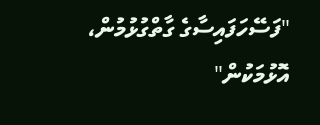"ފަސޭހަފައިސާގެ ގާތްގުޅުމުން، އޮޅުމަކުން"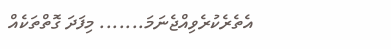އެތެރެކުރެވިއްޖެނަމަ....... މިފަދަ ގޮތްތަކެއް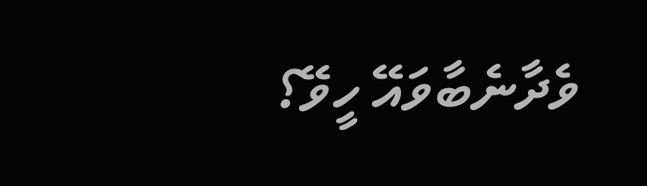ވެދާނެބާވައޭ ހީވޭ؟